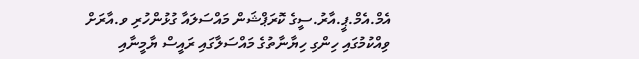އެމް.އެމް.ޕީ.އާރު.ސީގެ ކޮރަޕްޝަން މައްސަލައާ ގުޅުންހުރި ވ.އާރަށް ވިއްކުމުގައި ހިންގި ހިޔާނާތުގެ މައްސަލާގައި ރައީސް ޔާމީނާއި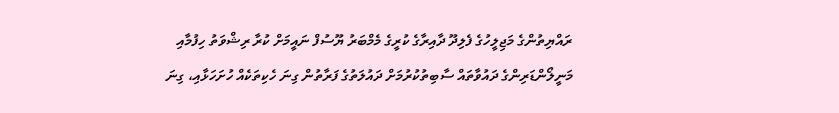ރައްޔިތުންގެ މަޖިލީހުގެ ފެލިދޫ ދާއިރާގެ ކުރީގެ މެމްބަރު ޔޫސުފް ނައީމަށް ކުރާ ރިޝްވަތު ހިފުމާއި މަނީލޯންޑަރިންގެ ދައުވާތައް ސާބިތުކުރުމަށް ދައުލަތުގެ ފަރާތުން ގިނަ ހެކިތަކެއް ހުށަހަޅާއި، ގިނަ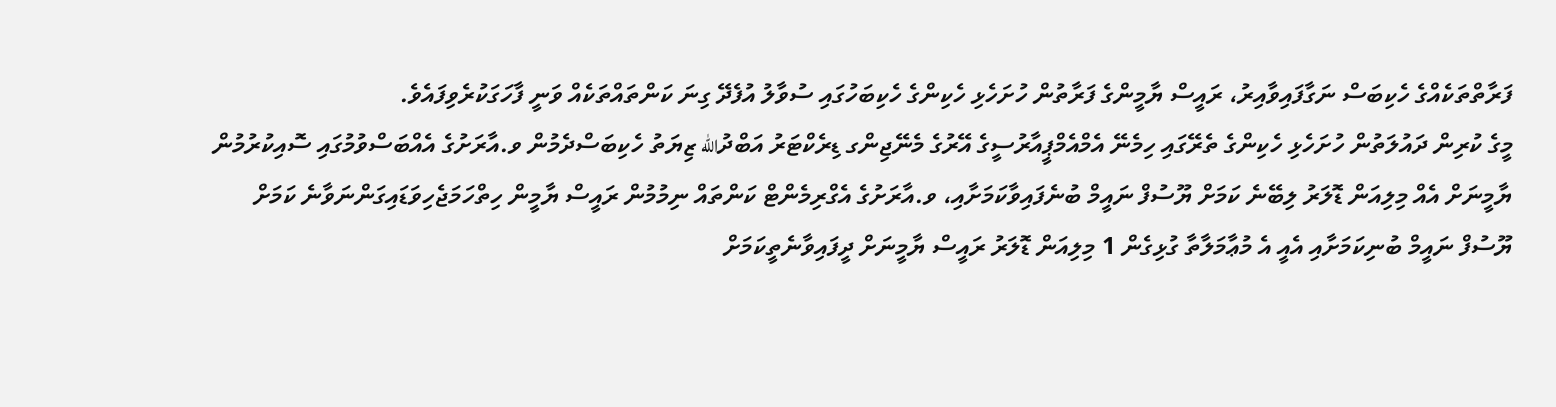ފަރާތްތަކެއްގެ ހެކިބަސް ނަގާފައިވާއިރު، ރައީސް ޔާމީންގެ ފަރާތުން ހުށަހެޅި ހެކިންގެ ހެކިބަހުގައި ސުވާލު އުފެދޭ ގިނަ ކަންތައްތަކެއް ވަނީ ފާހަގަކުރެވިފައެވެ.
މީގެ ކުރިން ދައުލަތުން ހުށަހެޅި ހެކިންގެ ތެރޭގައި ހިމެނޭ އެމްއެމްޕީއާރުސީގެ އޭރުގެ މެނޭޖިންގ ޑިރެކްޓަރު އަބްދުالله ޒިޔަތު ހެކިބަސްދެމުން ވ.އާރަށުގެ އެއްބަސްވުމުގައި ސޮއިކުރުމުން ޔާމީނަށް އެއް މިލިއަން ޑޮލަރު ލިބޭނެ ކަމަށް ޔޫސުފް ނައީމް ބުނެފައިވާކަމަށާއި، ވ.އާރަށުގެ އެގްރިމެންޓް ކަންތައް ނިމުމުން ރައީސް ޔާމީން ހިތްހަމަޖެހިވަޑައިގަންނަވާނެ ކަމަށް ޔޫސުފް ނައީމް ބުނިކަމަށާއި އެއީ އެ މުޢާމަލާތާ ގުޅިގެން 1 މިލިއަން ޑޮލަރު ރައީސް ޔާމީނަށް ދީފައިވާނެތީކަމަށް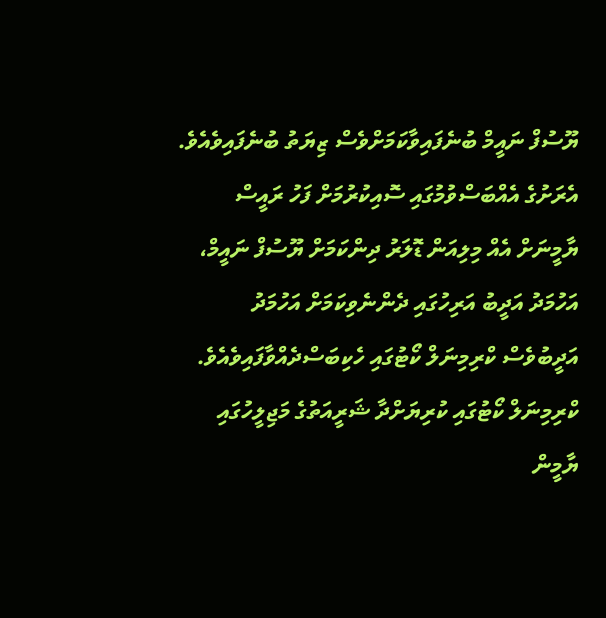ޔޫސުފް ނައީމް ބުނެފައިވާކަމަށްވެސް ޒިޔަތު ބުނެފައިވެއެވެ. އެރަށުގެ އެއްބަސްވުމުގައި ސޮއިކުރުމަށް ފަހު ރައީސް ޔާމީނަށް އެއް މިލިއަން ޑޮލަރު ދިންކަމަށް ޔޫސުފް ނައީމް، އަހުމަދު އަދީބު އަރިހުގައި ދެންނެވިކަމަށް އަހުމަދު އަދީބުވެސް ކްރިމިނަލް ކޯޓުގައި ހެކިބަސްދެއްވާފައިވެއެވެ.
ކްރިމިނަލް ކޯޓުގައި ކުރިޔަށްދާ ޝަރީއަތުގެ މަޖިލީހުގައި ޔާމީން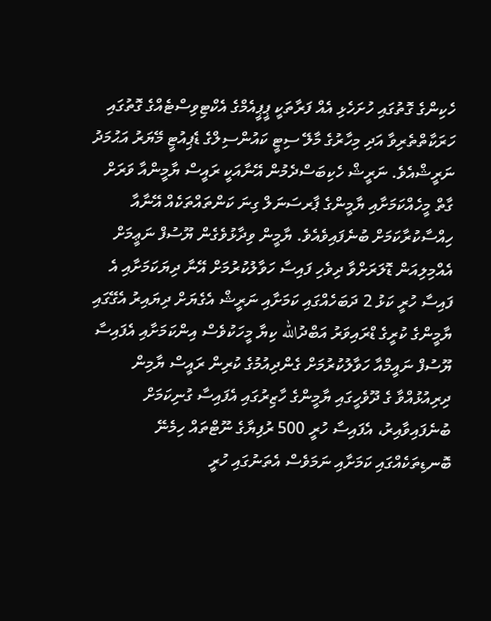ހެކިންގެ ގޮތުގައި ހުށަހެޅި އެއް ފަރާތަކީ ޕީޕީއެމްގެ އެކްޓިވިސްޓެއްގެ ގޮތުގައި ހަރަކާތްތެރިވާ އަދި މިހާރުގެ މާލޭ ސިޓީ ކައުންސިލްގެ ޑެޕިއުޓީ މޭޔަރު އަޙުމަދު ނަރީޝްއެވެ. ނަރީޝް ހެކިބަސްދެމުން އޭނާއަކީ ރައީސް ޔާމީންއާ ވަރަށް ގާތް މީހެއްކަމަށާއި ޔާމީންގެ ޕާރސަނަލް ގިނަ ކަންތައްތަކެއް އޭނާއާ ހިއްސާކުރާކަމަށް ބުނެފައިވެއެވެ. ޔާމީން ވިދާޅުވެގެން ޔޫސުފް ނަޢީމަށް އެއްމިލިއަން ޑޮލަރަށްވާ ދިވެހި ފައިސާ ހަވާލުކުރުމަށް އޭނާ ދިޔަކަމަށާއި އެ ފައިސާ ހުރީ ކަޅު 2 ދަބަހެއްގައި ކަމަށާއި ނަރީޝް އެގެޔަށް ދިޔައިރު އެގޭގައި ޔާމީންގެ ކުރީގެ ޑްރައިވަރު އަބްދުالله ކިޔާ މީހަކުވެސް އިންކަމަށާއި އެފައިސާ ޔޫސުފް ނައީމްއާ ހަވާލުކުރުމަށް ގެންދިއުމުގެ ކުރިން ރައީސް ޔާމިން ދިރިއުޅުއްވާ ގެ ދޫވެހީގައި ޔާމީންގެ ހާޒިރުގައި އެފައިސާ ގުނިކަމަށް ބުނެފައިވާއިރު، އެފައިސާ ހުރީ 500 ރުފިޔާގެ ނޫޓްތައް ހިމެނޭ ބޮނޑިތަކެއްގައި ކަމަށާއި ނަމަވެސް އެތަނުގައި ހުރީ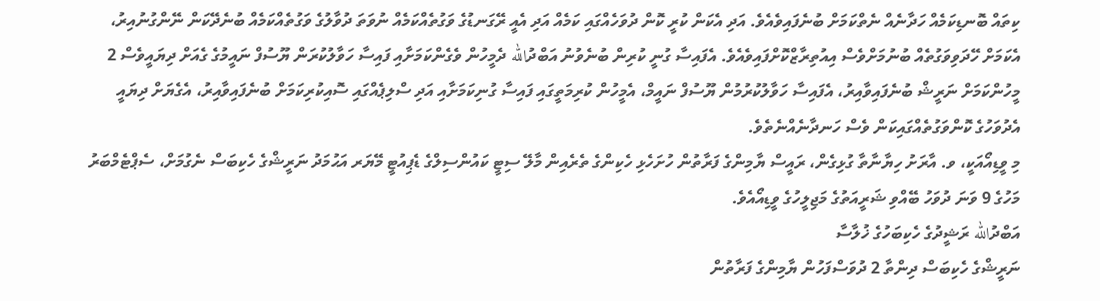ކިތައް ބޮނޑިކަމެއް ހަދާނެއް ނެތްކަމަށް ބުނެފައިވެއެވެ. އަދި އެކަން ކުރީ ކޮން ދުވަހެއްގައި ކަމެއް އަދި އެއީ ރޭގަނޑުގެ ވަގުތެއްކަމެއް ނުވަތަ ދުވާލުގެ ވަގުތެއްކަމެއް ބުނެދޭކަން ނޭންގުނުއިރު، އެކަމަށް ހޭދަވިވަގުތެއް ބުނުމަށްވެސް އިއުތިރާޒްކޮށްފައިވެއެވެ. އެފައިސާ ގުނީ ކުރިން ބުނެވުނު އަބްދުالله ދެމީހުން ވެގެންކަމަށާއި ފައިސާ ހަވާލުކުރަން ޔޫސުފް ނައީމުގެ ގެއަށް ދިޔައީވެސް 2 މީހުންކަމަށް ނަރީޝް ބުނެފައިވާއިރު، އެފައިސާ ހަވާލުކުރުމުން ޔޫސުފް ނައީމް، އެމީހުން ކުރިމަތީގައި ފައިސާ ގުނިކަމަށާއި އަދި ސްލިޕެއްގައި ސޮއިކުރިކަމަށް ބުނެފައިވާއިރު، އެގެޔަށް ދިޔައީ އެދުވަހުގެ ކޮންވަގުތެއްގައިކަން ވެސް ހަނދާނެއްނެތެވެ.
މި ވީޑިއޯއަކީ، ވ. އާރަށު ހިޔާނާތާ ގުޅިގެން، ރައީސް ޔާމިންގެ ފަރާތުން ހުށަހެޅި ހެކިންގެ ތެރެއިން މާލޭ ސިޓީ ކައުންސިލްގެ ޑެޕިއުޓީ މޭޔަރ އަޙުމަދު ނަރީޝްގެ ހެކިބަސް ނެގުމަށް، ސެޕްޓެމްބަރު މަހުގެ 9 ވަނަ ދުވަހު ބޭއްވި ޝަރީއަތުގެ މަޖިލީހުގެ ވީޑިއޯއެވެ.
އަބްދުالله ރަޝީދުގެ ހެކިބަހުގެ ޚުލާސާ
ނަރީޝްގެ ހެކިބަސް ދިންތާ 2 ދުވަސްފަހުން ޔާމިންގެ ފަރާތުން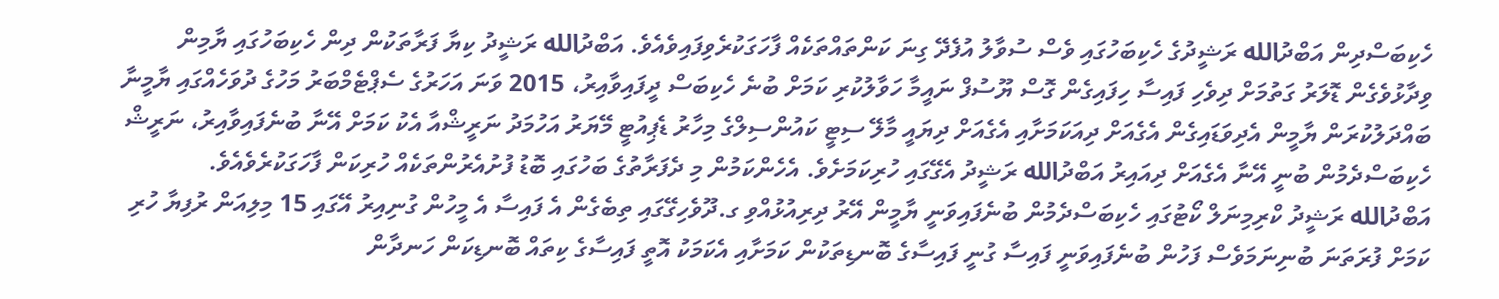ހެކިބަސްދިން އަބްދުالله ރަޝީދުގެ ހެކިބަހުގައި ވެސް ސުވާލު އުފެދޭ ގިނަ ކަންތައްތަކެއް ފާހަގަކުރެވިފައިވެއެވެ. އަބްދުالله ރަޝީދު ކިޔާ ފަރާތަކުން ދިން ހެކިބަހުގައި ޔާމިން ވިދާޅުވެގެން ޑޮލަރު ގަތުމަށް ދިވެހި ފައިސާ ހިފައިގެން ގޮސް ޔޫސުފް ނައީމާ ހަވާލުކުރި ކަމަށް ބުނެ ހެކިބަސް ދީފައިވާއިރު، 2015 ވަނަ އަހަރުގެ ސެޕްޓެމްބަރު މަހުގެ ދުވަހެއްގައި ޔާމީނާ ބައްދަލުކުރަން ޔާމީން އެދިވަޑައިގެން އެގެއަށް ދިއަކަމަށާއި އެގެއަށް ދިޔައީ މާލޭ ސިޓީ ކައުންސިލްގެ މިހާރު ޑެޕިއުޓީ މޭޔަރު އަހުމަދު ނަރީޝްއާ އެކު ކަމަށް އޭނާ ބުނެފައިވާއިރު، ނަރީޝް ހެކިބަސްދެމުން ބުނީ އޭނާ އެގެއަށް ދިއައިރު އަބްދުالله ރަޝީދު އެގޭގައި ހުރިކަމަށެވެ. އެހެންކަމުން މި ދެފަރާތުގެ ބަހުގައި ބޮޑު ފުށުއެރުންތަކެއް ހުރިކަން ފާހަގަކުރެވެއެވެ.
އަބްދުالله ރަޝީދު ކްރިމިނަލް ކޯޓުގައި ހެކިބަސްދެމުން ބުނެފައިވަނީ ޔާމީން އޭރު ދިރިއުޅުއްވި ގ.ދޫވެހިގޭގައި ތިބެގެން އެ ފައިސާ އެ މީހުން ގުނިއިރު އޭގައި 15 މިލިއަން ރުފިޔާ ހުރި ކަމަށް ފުރަތަނަ ބުނިނަމަވެސް ފަހުން ބުނެފައިވަނީ ފައިސާ ގުނީ ފައިސާގެ ބޮނޑިތަކުން ކަމަށާއި އެކަމަކު އޮތީ ފައިސާގެ ކިތައް ބޮނޑިކަން ހަނދާން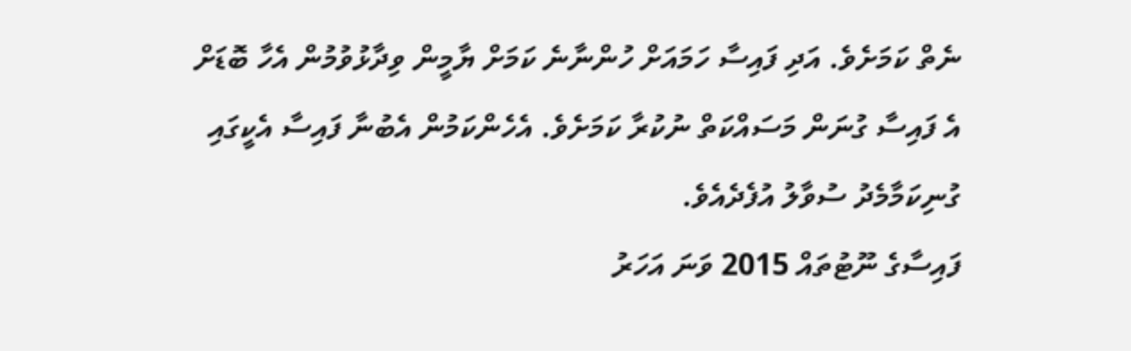ނެތް ކަމަށެވެ. އަދި ފައިސާ ހަމައަށް ހުންނާނެ ކަމަށް ޔާމީން ވިދާޅުވުމުން އެހާ ބޮޑަށް އެ ފައިސާ ގުނަން މަސައްކަތް ނުކުރާ ކަމަށެވެ. އެހެންކަމުން އެބުނާ ފައިސާ އެކީގައި ގުނިކަމާމެދު ސުވާލު އުފެދެއެވެ.
ފައިސާގެ ނޫޓުތައް 2015 ވަނަ އަހަރު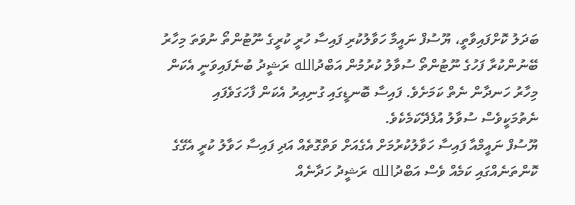ބަދަލު ކޮށްފައިވާތީ، ޔޫސުފް ނައީމާ ހަވާލުކުރި ފައިސާ ހުރީ ކުރީގެ ނޫޓުންތޯ ނުވަތަ މިހާރު ބޭނުންކުރާ ފަހުގެ ނޫޓުންތޯ ސުވާލު ކުރުމުން އަބްދުالله ރަޝީދު ބުނެފައިވަނީ އެކަން މިހާރު ހަނދާން ނެތް ކަމަށެވެ. ފައިސާ ބޮނޑީގައި ގުނިއިރު އެކަން ފާހަގަވެފައި ނެތުމަކީވެސް ސުވާލު އުފެދޭކަމެކެވެ.
ޔޫސުފް ނައީމްއާ ފައިސާ ހަވާލުކުރުމަށް އެގެއަށް ވަތްގޮތެއް އަދި ފައިސާ ހަވާލު ކުރީ އެގޭގެ ކޮންތަނެއްގައި ކަމެއް ވެސް އަބްދުالله ރަޝީދު ހަދާނެއް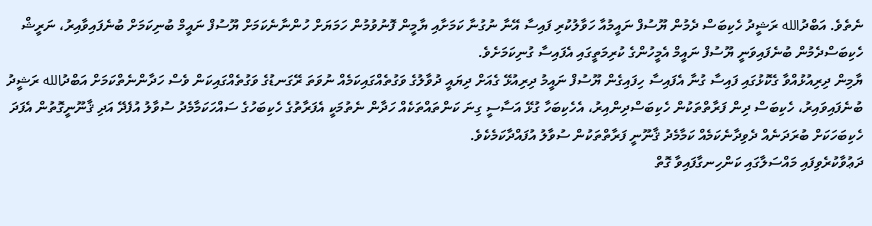ނެތެވެ. އަބްދުالله ރަޝީދު ހެކިބަސް ދެމުން ޔޫސުފް ނައީމުއާ ހަވާލުކުރި ފައިސާ އޭނާ ނުގުނާ ކަމަށާއި ޔާމީން ފޮނުވުމުން ހަމަޔަށް ހުންނާނެކަމަށް ޔޫސުފް ނައީމް ބުނިކަމަށް ބުނެފައިވާއިރު، ނަރީޝް ހެކިބަސްދެމުން ބުނެފައިވަނީ ޔޫސުފް ނައީމް އެމީހުންގެ ކުރިމަތީގައި އެފައިސާ ގުނިކަމަށެވެ.
ޔާމިން ދިރިއުޅުއްވާ ގެކޮޅުގައި ފައިސާ ގުނާ އެފައިސާ ހިފައިގެން ޔޫސުފް ނައީމު ދިރިއުޅޭ ގެއަށް ދިޔައީ ދުވާލުގެ ވަގުތެއްގައިކަމެއް ނުވަތަ ރޭގަނޑުގެ ވަގުތެއްގައިކަން ވެސް ހަދާންނެތްކަމަށް އަބްދުالله ރަޝީދު ބުނެފައިވައިރު، ހެކިބަސް ދިން ފަރާތްތަކުން ހެކިބަސްދިންއިރު، އެހެކިބަހާ ގުޅޭ އަސާސީ ގިނަ ކަންތައްތަކެއް ހަދާން ނެތުމަކީ އެފަރާތުގެ ހެކިބަހުގެ ސައްހަކަމާމެދު ސުވާލު އުފެދޭ އަދި ޤާނޫނީގޮތުން އެފަދަ ހެކިބަހަކަށް ބުރަދަނެއް ދެވިދާނެކަމެއް ކަމާމެދު ޤާނޫނީ ފަރާތްތަކުން ސުވާލު އުފައްދާކަމެކެވެ.
ދަޢުވާކުރެވިފައި މައްސަލާގައި ކަންހިނގާފައިވާ ގޮތް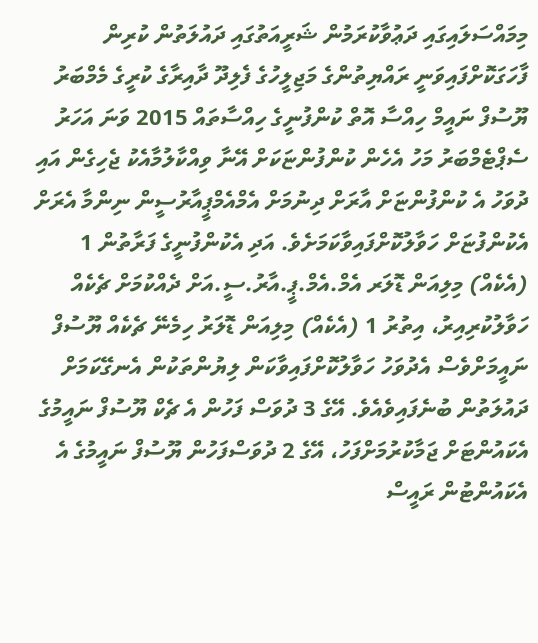މިމައްސަލައިގައި ދަޢުވާކުރަމުން ޝަރީއަތުގައި ދައުލަތުން ކުރިން ފާހަގަކޮށްފައިވަނީ ރައްޔިތުންގެ މަޖިލީހުގެ ފެލިދޫ ދާއިރާގެ ކުރީގެ މެމްބަރު ޔޫސުފް ނައީމް ހިއްސާ އޮތް ކުންފުނީގެ ހިއްސާތައް 2015 ވަނަ އަހަރު ސެޕްޓެމްބަރު މަހު އެހެން ކުންފުންޏަކަށް އޭނާ ވިއްކާލުމާއެކު ޖެހިގެން އައި ދުވަހު އެ ކުންފުންޏަށް އާރަށް ދިނުމަށް އެމްއެމްޕީއާރުސީން ނިންމާ އެރަށް އެކުންފުޏަށް ހަވާލުކޮށްފައިވާކަމަށެވެ. އަދި އެކުންފުނީގެ ފަރާތުން 1 (އެކެއް) މިލިއަން ޑޮލަރ އެމް.އެމް.ޕީ.އާރު.ސީ.އަށް ދެއްކުމަށް ޗެކެއް ހަވާލުކުރިއިރު، އިތުރު 1 (އެކެއް) މިލިއަން ޑޮލަރު ހިމެނޭ ޗެކެއް ޔޫސުފް ނައީމަށްވެސް އެދުވަހު ހަވާލުކޮށްފައިވާކަން ލިޔުންތަކުން އެނގޭކަމަށް ދައުލަތުން ބުނެފައިވެއެވެ. އޭގެ 3 ދުވަސް ފަހުން އެ ޗެކް ޔޫސުފް ނައީމުގެ އެކައުންޓަށް ޖަމާކުރުމަށްފަހު، އޭގެ 2 ދުވަސްފަހުން ޔޫސުފް ނައީމުގެ އެ އެކައުންޓުން ރައީސް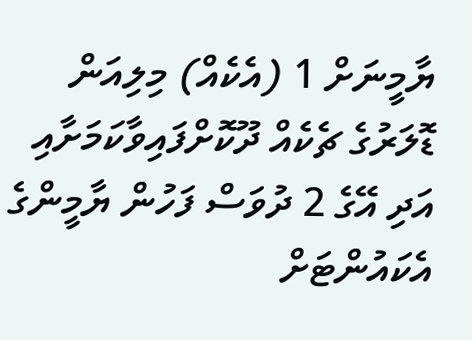ޔާމީނަށް 1 (އެކެއް) މިލިއަން ޑޮލަރުގެ ޗެކެއް ދޫކޮށްފައިވާކަމަށާއި އަދި އޭގެ 2 ދުވަސް ފަހުން ޔާމީންގެ އެކައުންޓަށް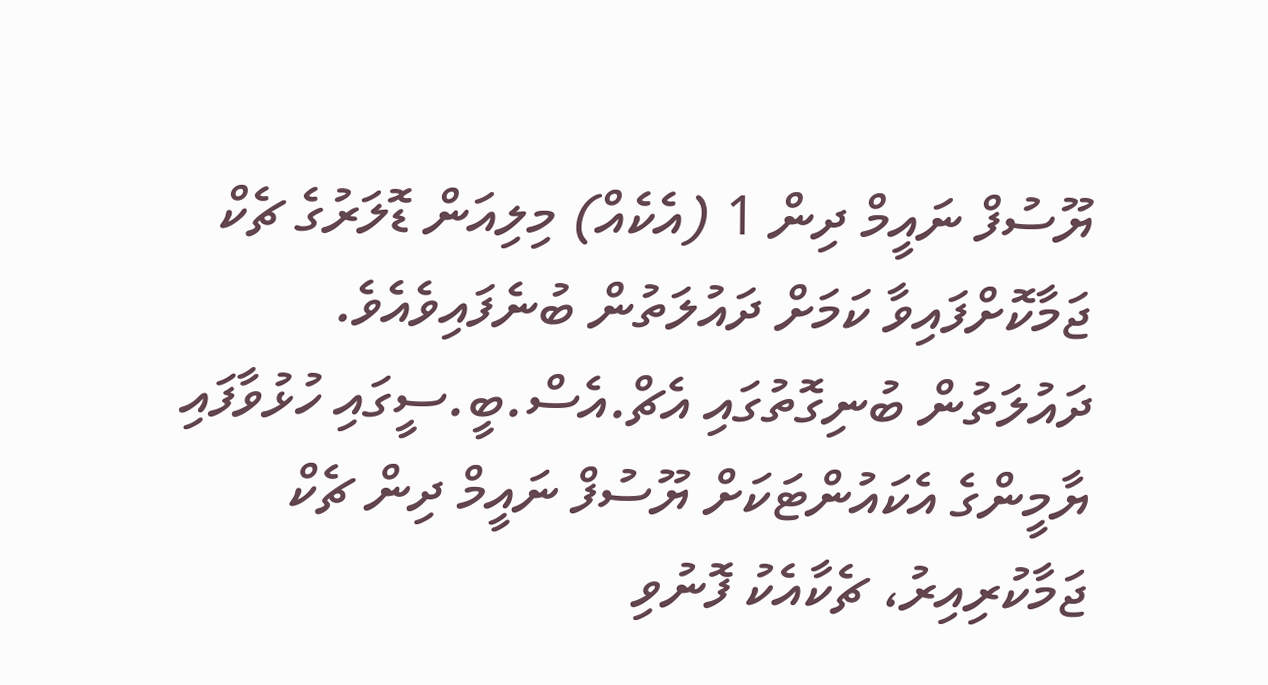ޔޫސުފް ނައީމް ދިން 1 (އެކެއް) މިލިއަން ޑޮލަރުގެ ޗެކް ޖަމާކޮށްފައިވާ ކަމަށް ދައުލަތުން ބުނެފައިވެއެވެ. ދައުލަތުން ބުނިގޮތުގައި އެޗް.އެސް.ބީ.ސީގައި ހުޅުވާފައި ޔާމީންގެ އެކައުންޓަކަށް ޔޫސުފް ނައީމް ދިން ޗެކް ޖަމާކުރިއިރު، ޗެކާއެކު ފޮނުވި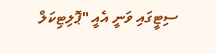ސިޓީގައި ވަނީ އެއީ "ޕޮލިޓިކަލް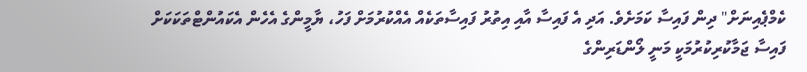ކެމްޕެއިނަށް" ދިން ފައިސާ ކަމަށެވެ. އަދި އެ ފައިސާ އާއި އިތުރު ފައިސާތަކެއް އެއްކުރުމަށް ފަހު، ޔާމީންގެ އެހެން އެކައުންޓްތަކަކަށް ފައިސާ ޖަމާކުރިކުރުމަކީ މަނީ ލޯންޑަރިންގެ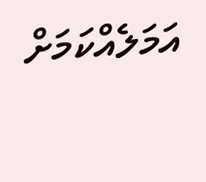އަމަލެއްކަމަށް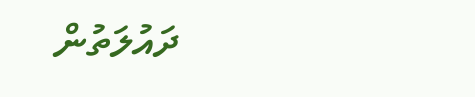ދައުލަތުން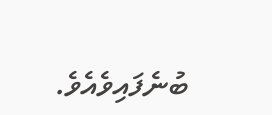ބުނެފައިވެއެވެ.